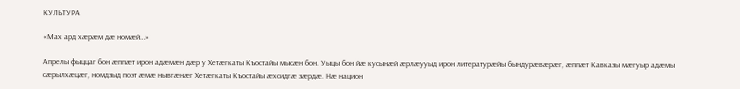КУЛЬТУРА

«Мах ард хæрæм дæ номæй…»

Апрелы фыццаг бон æппæт ирон адæмæн дæр у Хетæгкаты Къостайы мысæн бон. Уыцы бон йæ кусынæй æрлæууыд ирон литературæйы бындурæвæрæг, æппæт Кавказы мæгуыр адæмы сæрылхæцæг, номдзыд поэт æмæ нывгæнæг Хетæгкаты Къостайы æхсидгæ зæрдæ. Нæ национ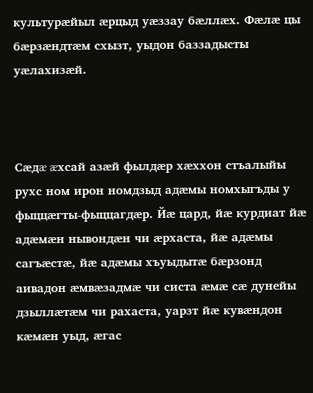культурæйыл æрцыд уæззау бæллæх. Фæлæ цы бæрзæндтæм схызт, уыдон баззадысты уæлахизæй.



Сæдæ æхсай азæй фылдæр хæххон стъалыйы рухс ном ирон номдзыд адæмы номхыгъды у фыццæгты-фыццагдæр. Йæ цард, йæ курдиат йæ адæмæн нывондæн чи æрхаста, йæ адæмы сагъæстæ, йæ адæмы хъуыдытæ бæрзонд аивадон æмвæзадмæ чи систа æмæ сæ дунейы дзыллæтæм чи рахаста, уарзт йæ кувæндон кæмæн уыд, æгас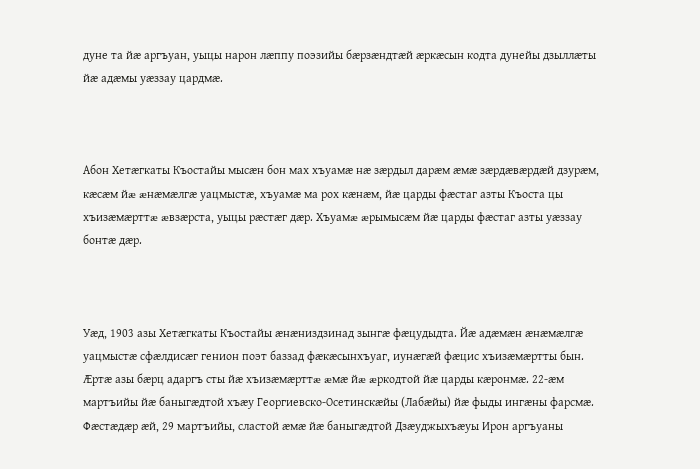дуне та йæ аргъуан, уыцы нарон лæппу поэзийы бæрзæндтæй æркæсын кодта дунейы дзыллæты йæ адæмы уæззау цардмæ.



Абон Хетæгкаты Къостайы мысæн бон мах хъуамæ нæ зæрдыл дарæм æмæ зæрдæвæрдæй дзурæм, кæсæм йæ æнæмæлгæ уацмыстæ, хъуамæ ма рох кæнæм, йæ царды фæстаг азты Къоста цы хъизæмæрттæ æвзæрста, уыцы рæстæг дæр. Хъуамæ æрымысæм йæ царды фæстаг азты уæззау бонтæ дæр.



Уæд, 1903 азы Хетæгкаты Къостайы æнæниздзинад зынгæ фæцудыдта. Йæ адæмæн æнæмæлгæ уацмыстæ сфæлдисæг генион поэт баззад фæкæсынхъуаг, иунæгæй фæцис хъизæмæртты бын. Æртæ азы бæрц адаргъ сты йæ хъизæмæрттæ æмæ йæ æркодтой йæ царды кæронмæ. 22-æм мартъийы йæ баныгæдтой хъæу Георгиевско-Осетинскæйы (Лабæйы) йæ фыды ингæны фарсмæ. Фæстæдæр æй, 29 мартъийы, сластой æмæ йæ баныгæдтой Дзæуджыхъæуы Ирон аргъуаны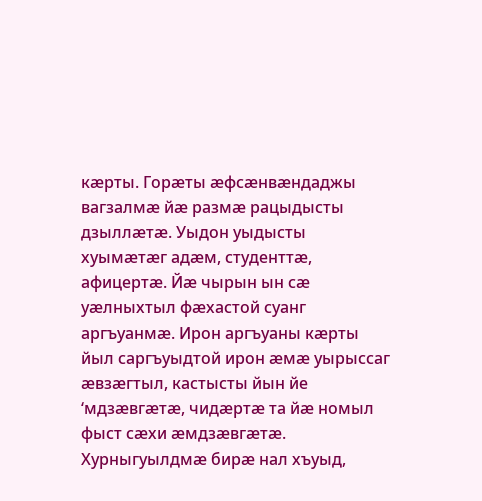кæрты. Горæты æфсæнвæндаджы вагзалмæ йæ размæ рацыдысты дзыллæтæ. Уыдон уыдысты хуымæтæг адæм, студенттæ, афицертæ. Йæ чырын ын сæ уæлныхтыл фæхастой суанг аргъуанмæ. Ирон аргъуаны кæрты йыл саргъуыдтой ирон æмæ уырыссаг æвзæгтыл, кастысты йын йе ‘мдзæвгæтæ, чидæртæ та йæ номыл фыст сæхи æмдзæвгæтæ. Хурныгуылдмæ бирæ нал хъуыд,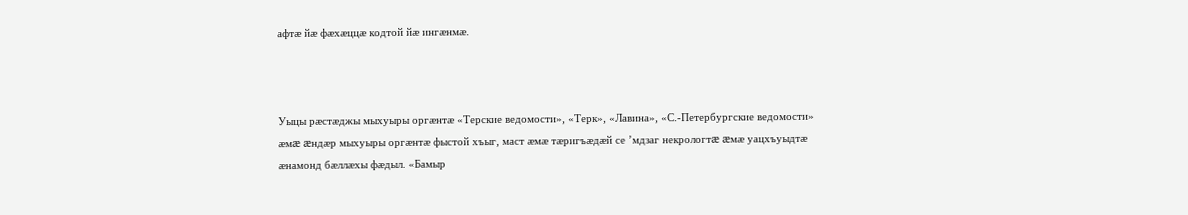афтæ йæ фæхæццæ кодтой йæ ингæнмæ.



Уыцы рæстæджы мыхуыры оргæнтæ «Терские ведомости», «Терк», «Лавина», «С.-Петербургские ведомости» æмæ æндæр мыхуыры оргæнтæ фыстой хъыг, маст æмæ тæригъæдæй се ’мдзаг некрологтæ æмæ уацхъуыдтæ æнамонд бæллæхы фæдыл. «Бамыр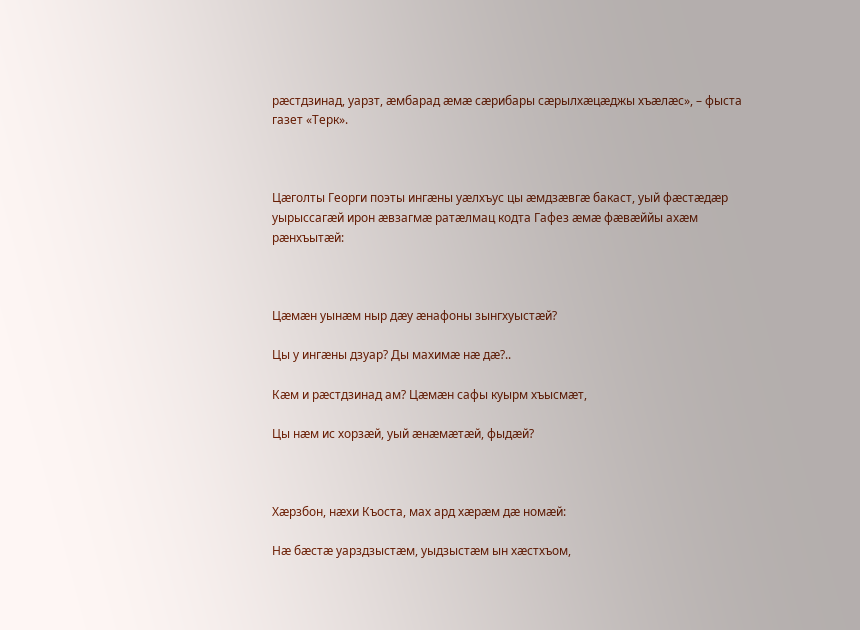рæстдзинад, уарзт, æмбарад æмæ сæрибары сæрылхæцæджы хъæлæс», – фыста газет «Терк».



Цæголты Георги поэты ингæны уæлхъус цы æмдзæвгæ бакаст, уый фæстæдæр уырыссагæй ирон æвзагмæ ратæлмац кодта Гафез æмæ фæвæййы ахæм рæнхъытæй:



Цæмæн уынæм ныр дæу æнафоны зынгхуыстæй?

Цы у ингæны дзуар? Ды махимæ нæ дæ?..

Кæм и рæстдзинад ам? Цæмæн сафы куырм хъысмæт,

Цы нæм ис хорзæй, уый æнæмæтæй, фыдæй?



Хæрзбон, нæхи Къоста, мах ард хæрæм дæ номæй:

Нæ бæстæ уарздзыстæм, уыдзыстæм ын хæстхъом,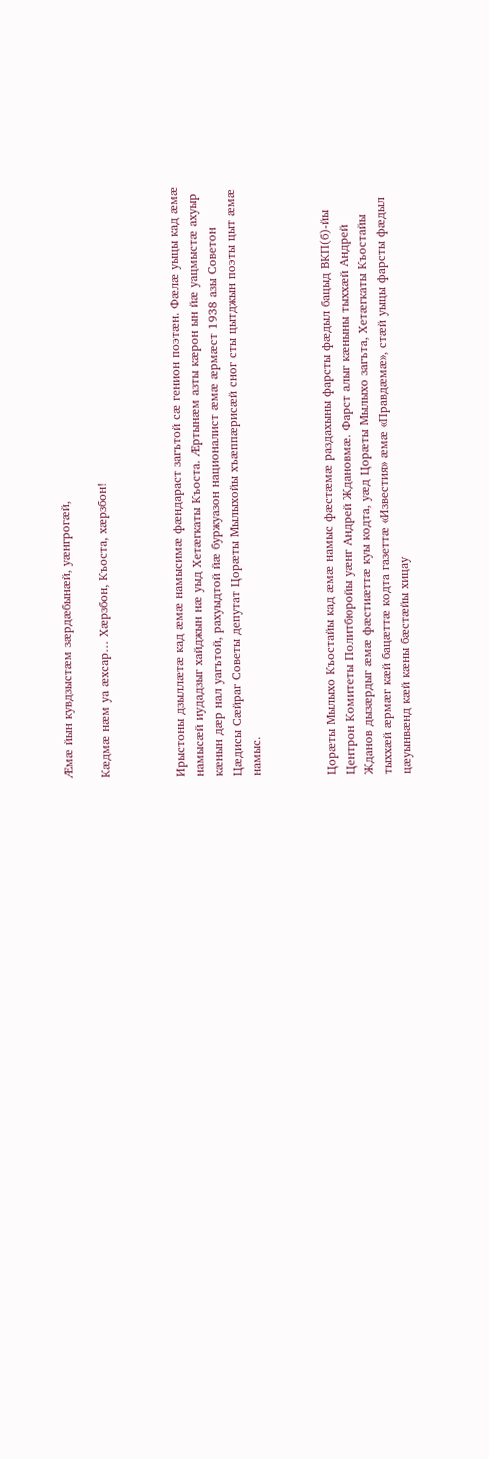Æмæ йын кувдзыстæм зæрдæбынæй, уæнгрогæй,

Кæдмæ нæм уа æхсар… Хæрзбон, Къоста, хæрзбон!



Ирыстоны дзыллæтæ кад æмæ намысимæ фæндараст загътой сæ генион поэтæн. Фæлæ уыцы кад æмæ намысæй иудадзыг хайджын нæ уыд Хетæгкаты Къоста. Æртынæм азты кæрон ын йæ уацмыстæ ахуыр кæнын дæр нал уагътой, рахуыдтой йæ буржуазон националист æмæ æрмæст 1938 азы Советон Цæдисы Сæйраг Советы депутат Цорæты Мылыхойы хъæппæрисæй сног сты цытджын поэты цыт æмæ намыс.



Цорæты Мылыхо Къостайы кад æмæ намыс фæстæмæ раздахыны фарсты фæдыл бацыд ВКП(б)-йы Центрон Комитеты Политбюройы уæнг Андрей Ждановмæ. Фарст алыг кæныны тыххæй Андрей Жданов дызæрдыг æмæ фæстиæттæ куы кодта, уæд Цорæты Мылыхо загъта, Хетæгкаты Къостайы тыххæй æрмæг кæй бацæттæ кодта газеттæ «Известия» æмæ «Правдæмæ», стæй уыцы фарсты фæдыл цæуынвæнд кæй кæны бæстæйы хицау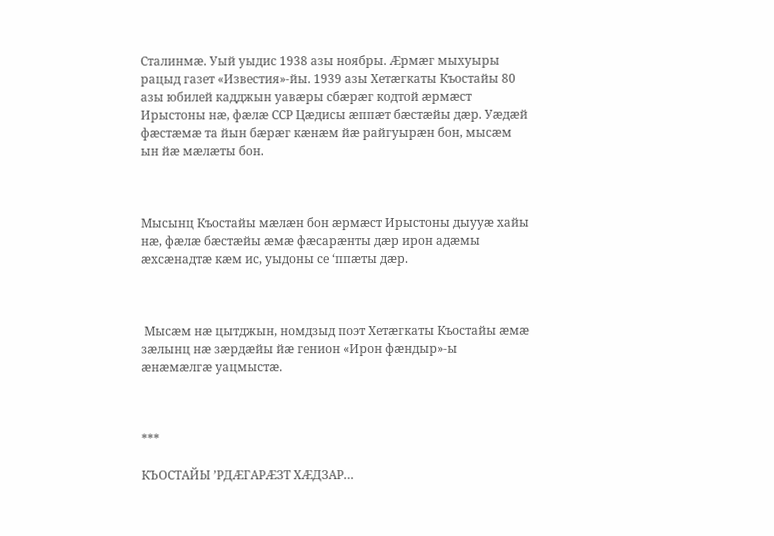Сталинмæ. Уый уыдис 1938 азы ноябры. Æрмæг мыхуыры рацыд газет «Известия»-йы. 1939 азы Хетæгкаты Къостайы 80 азы юбилей кадджын уавæры сбæрæг кодтой æрмæст Ирыстоны нæ, фæлæ ССР Цæдисы æппæт бæстæйы дæр. Уæдæй фæстæмæ та йын бæрæг кæнæм йæ райгуырæн бон, мысæм ын йæ мæлæты бон.



Мысынц Къостайы мæлæн бон æрмæст Ирыстоны дыууæ хайы нæ, фæлæ бæстæйы æмæ фæсарæнты дæр ирон адæмы æхсæнадтæ кæм ис, уыдоны се ‘ппæты дæр.



 Мысæм нæ цытджын, номдзыд поэт Хетæгкаты Къостайы æмæ зæлынц нæ зæрдæйы йæ генион «Ирон фæндыр»-ы æнæмæлгæ уацмыстæ.



***

КЪОСТАЙЫ ’РДÆГАРÆЗТ ХÆДЗАР…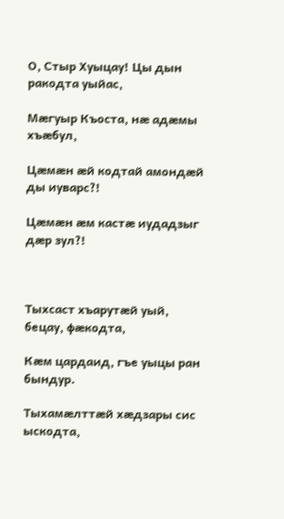О, Стыр Хуыцау! Цы дын ракодта уыйас,

Мæгуыр Къоста, нæ адæмы хъæбул,

Цæмæн æй кодтай амондæй ды иуварс?!

Цæмæн æм кастæ иудадзыг дæр зул?!



Тыхсаст хъарутæй уый, бецау, фæкодта,

Кæм цардаид, гъе уыцы ран бындур.

Тыхамæлттæй хæдзары сис ыскодта,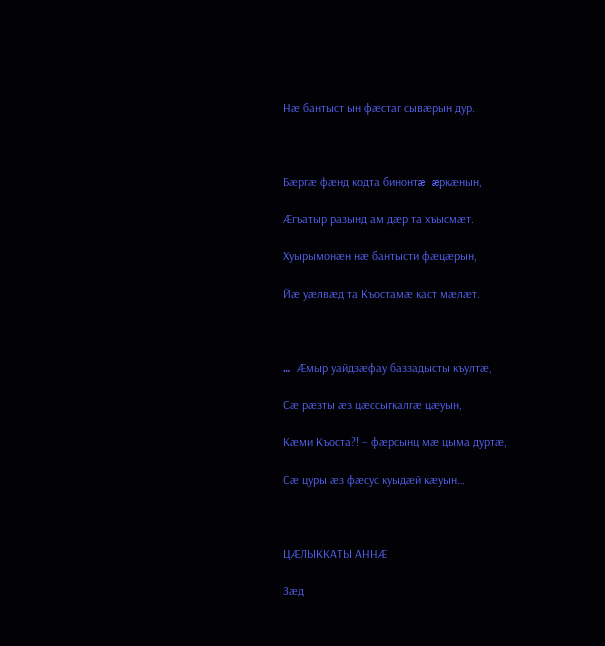Нæ бантыст ын фæстаг сывæрын дур.



Бæргæ фæнд кодта бинонтæ æркæнын,

Æгъатыр разынд ам дæр та хъысмæт.

Хуырымонæн нæ бантысти фæцæрын,

Йæ уæлвæд та Къостамæ каст мæлæт.



… Æмыр уайдзæфау баззадысты къултæ,

Сæ рæзты æз цæссыгкалгæ цæуын,

Кæми Къоста?! – фæрсынц мæ цыма дуртæ,

Сæ цуры æз фæсус куыдæй кæуын…



ЦÆЛЫККАТЫ АННÆ

Зæд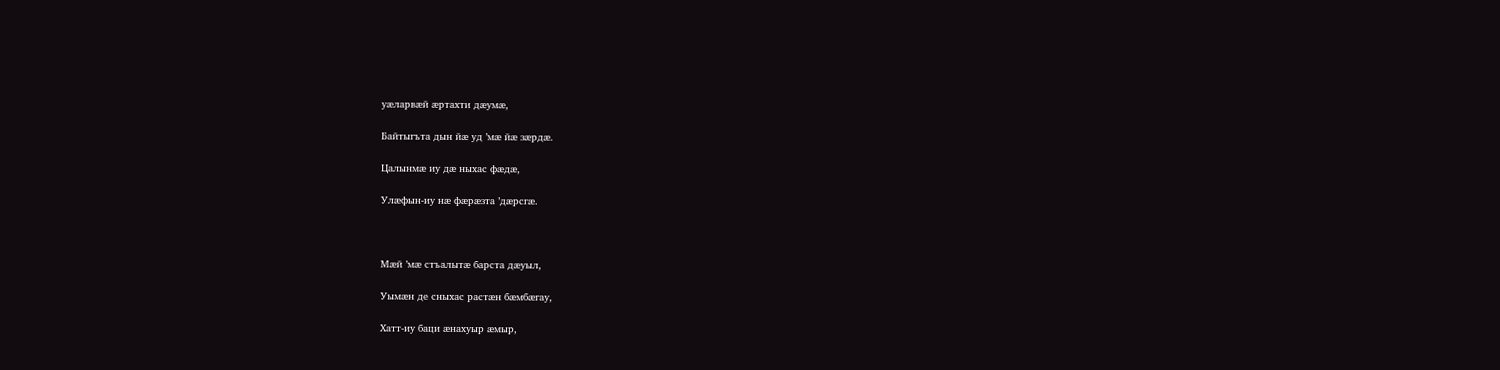уæларвæй æртахти дæумæ,

Байтыгъта дын йæ уд ’мæ йæ зæрдæ.

Цалынмæ иу дæ ныхас фæдæ,

Улæфын-иу нæ фæрæзта ’дæрсгæ.



Мæй ’мæ стъалытæ барста дæуыл,

Уымæн де сныхас растæн бæмбæгау,

Хатт-иу баци æнахуыр æмыр,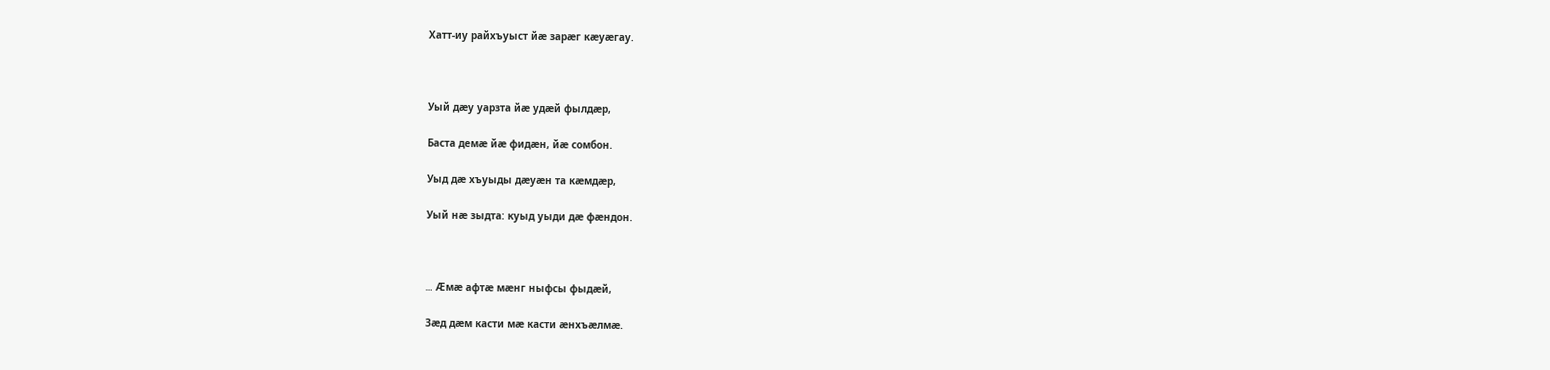Хатт-иу райхъуыст йæ зарæг кæуæгау.



Уый дæу уарзта йæ удæй фылдæр,

Баста демæ йæ фидæн, йæ сомбон.

Уыд дæ хъуыды дæуæн та кæмдæр,

Уый нæ зыдта: куыд уыди дæ фæндон.



… Æмæ афтæ мæнг ныфсы фыдæй,

Зæд дæм касти мæ касти æнхъæлмæ.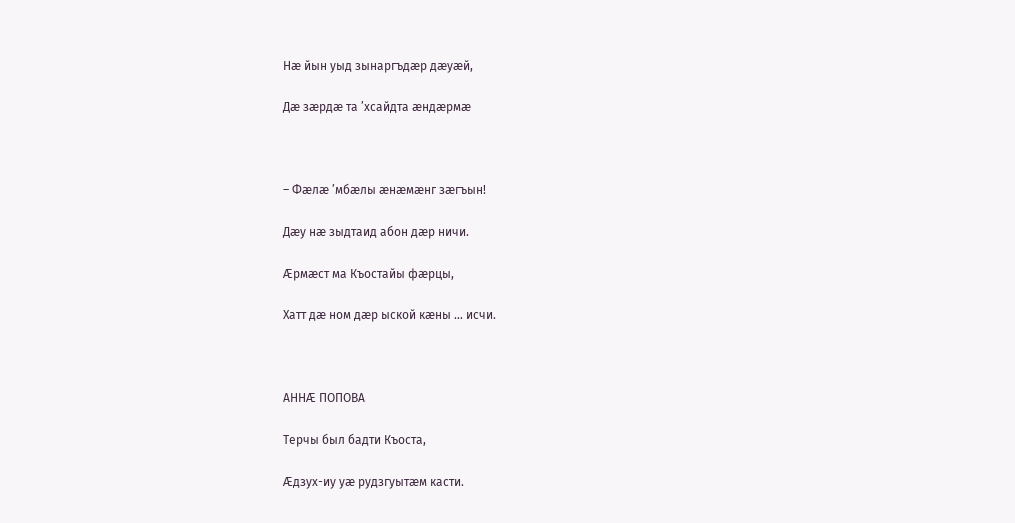Нæ йын уыд зынаргъдæр дæуæй,

Дæ зæрдæ та ’хсайдта æндæрмæ



– Фæлæ ’мбæлы æнæмæнг зæгъын!

Дæу нæ зыдтаид абон дæр ничи.

Æрмæст ма Къостайы фæрцы,

Хатт дæ ном дæр ыской кæны … исчи.



АННÆ ПОПОВА

Терчы был бадти Къоста,

Æдзух-иу уæ рудзгуытæм касти.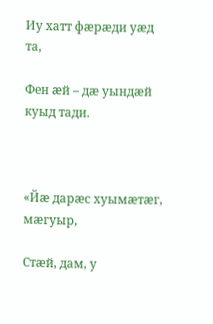Иу хатт фæрæди уæд та,

Фен æй – дæ уындæй куыд тади.



«Йæ дарæс хуымæтæг, мæгуыр,

Стæй, дам, у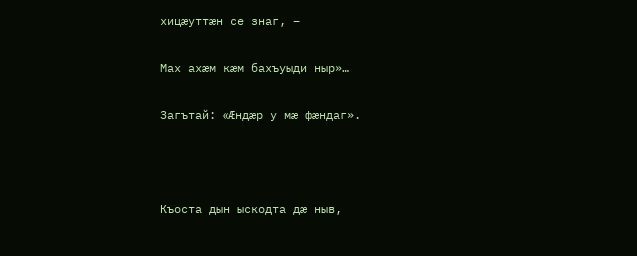хицæуттæн се знаг, –

Мах ахæм кæм бахъуыди ныр»…

Загътай: «Æндæр у мæ фæндаг».



Къоста дын ыскодта дæ ныв,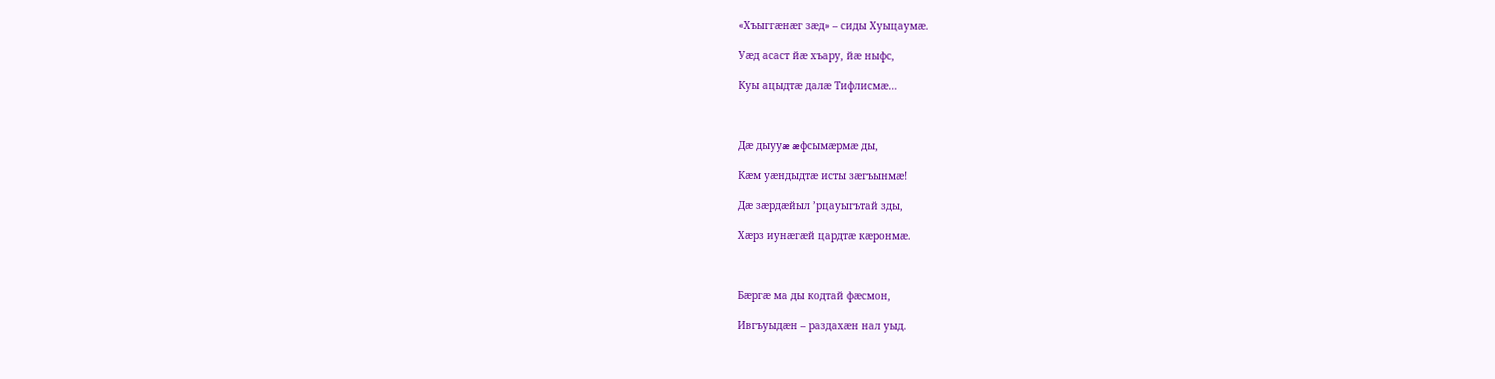«Хъыггæнæг зæд» – сиды Хуыцаумæ.

Уæд асаст йæ хъару, йæ ныфс,

Куы ацыдтæ далæ Тифлисмæ…



Дæ дыууæ æфсымæрмæ ды,

Кæм уæндыдтæ исты зæгъынмæ!

Дæ зæрдæйыл ’рцауыгътай зды,

Хæрз иунæгæй цардтæ кæронмæ.



Бæргæ ма ды кодтай фæсмон,

Ивгъуыдæн – раздахæн нал уыд.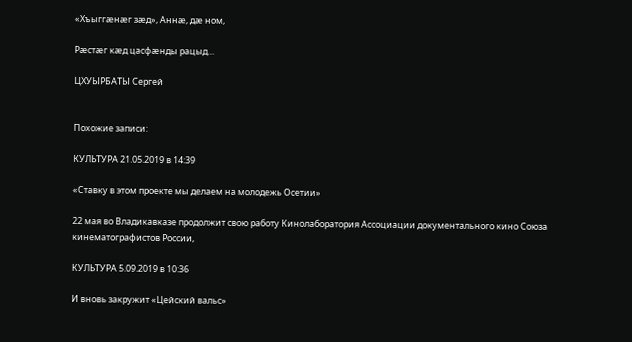«Хъыггæнæг зæд», Аннæ, дæ ном,

Рæстæг кæд цасфæнды рацыд…

ЦХУЫРБАТЫ Сергей


Похожие записи:

КУЛЬТУРА 21.05.2019 в 14:39

«Ставку в этом проекте мы делаем на молодежь Осетии»

22 мая во Владикавказе продолжит свою работу Кинолаборатория Ассоциации документального кино Союза кинематографистов России,

КУЛЬТУРА 5.09.2019 в 10:36

И вновь закружит «Цейский вальс»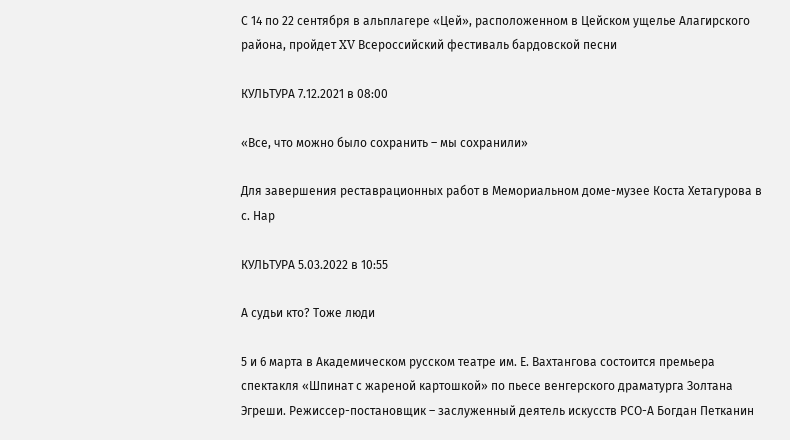С 14 по 22 сентября в альплагере «Цей», расположенном в Цейском ущелье Алагирского района, пройдет XV Всероссийский фестиваль бардовской песни

КУЛЬТУРА 7.12.2021 в 08:00

«Все, что можно было сохранить – мы сохранили»

Для завершения реставрационных работ в Мемориальном доме-музее Коста Хетагурова в с. Нар

КУЛЬТУРА 5.03.2022 в 10:55

А судьи кто? Тоже люди

5 и 6 марта в Академическом русском театре им. Е. Вахтангова состоится премьера спектакля «Шпинат с жареной картошкой» по пьесе венгерского драматурга Золтана Эгреши. Режиссер-постановщик – заслуженный деятель искусств РСО-А Богдан Петканин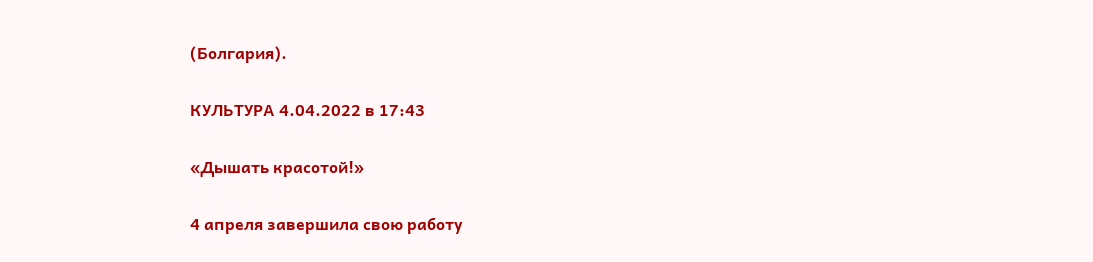(Болгария).

КУЛЬТУРА 4.04.2022 в 17:43

«Дышать красотой!»

4 апреля завершила свою работу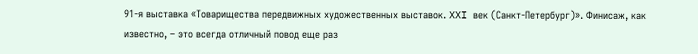91-я выставка «Товарищества передвижных художественных выставок. XXI век (Санкт-Петербург)». Финисаж, как известно, – это всегда отличный повод еще раз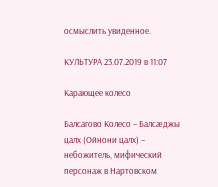осмыслить увиденное.

КУЛЬТУРА 23.07.2019 в 11:07

Карающее колесо

Балсагово Колесо – Балсæджы цалх (Ойнони цалх) – небожитель, мифический персонаж в Нартовском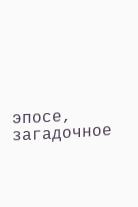эпосе, загадочное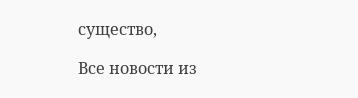существо,

Все новости из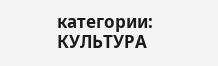категории: КУЛЬТУРА